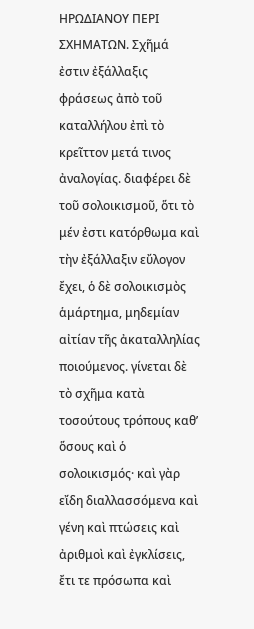ΗΡΩΔΙΑΝΟΥ ΠΕΡΙ ΣΧΗΜΑΤΩΝ. Σχῆμά ἐστιν ἐξάλλαξις φράσεως ἀπὸ τοῦ καταλλήλου ἐπὶ τὸ κρεῖττον μετά τινος ἀναλογίας. διαφέρει δὲ τοῦ σολοικισμοῦ, ὅτι τὸ μέν ἐστι κατόρθωμα καὶ τὴν ἐξάλλαξιν εὔλογον ἔχει, ὁ δὲ σολοικισμὸς ἁμάρτημα, μηδεμίαν αἰτίαν τῆς ἀκαταλληλίας ποιούμενος. γίνεται δὲ τὸ σχῆμα κατὰ τοσούτους τρόπους καθʼ ὅσους καὶ ὁ σολοικισμός· καὶ γὰρ εἴδη διαλλασσόμενα καὶ γένη καὶ πτώσεις καὶ ἀριθμοὶ καὶ ἐγκλίσεις, ἔτι τε πρόσωπα καὶ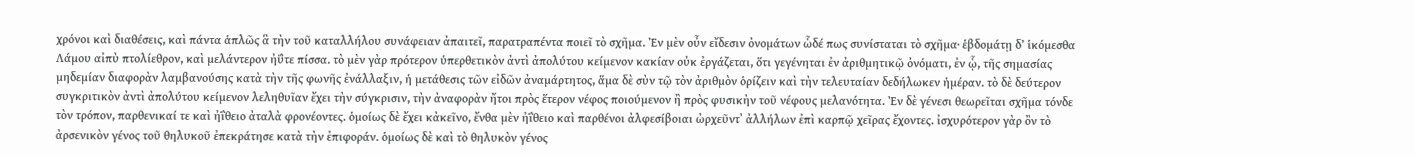χρόνοι καὶ διαθέσεις, καὶ πάντα ἁπλῶς ἃ τὴν τοῦ καταλλήλου συνάφειαν ἀπαιτεῖ, παρατραπέντα ποιεῖ τὸ σχῆμα. Ἐν μὲν οὖν εἴδεσιν ὀνομάτων ὧδέ πως συνίσταται τὸ σχῆμα· ἑβδομάτῃ δʼ ἱκόμεσθα Λάμου αἰπὺ πτολίεθρον, καὶ μελάντερον ἠΰτε πίσσα. τὸ μὲν γὰρ πρότερον ὑπερθετικὸν ἀντὶ ἀπολύτου κείμενον κακίαν οὐκ ἐργάζεται, ὅτι γεγένηται ἐν ἀριθμητικῷ ὀνόματι, ἐν ᾧ, τῆς σημασίας μηδεμίαν διαφορὰν λαμβανούσης κατὰ τὴν τῆς φωνῆς ἐνάλλαξιν, ἡ μετάθεσις τῶν εἰδῶν ἀναμάρτητος, ἅμα δὲ σὺν τῷ τὸν ἀριθμὸν ὁρίζειν καὶ τὴν τελευταίαν δεδήλωκεν ἡμέραν. τὸ δὲ δεύτερον συγκριτικὸν ἀντὶ ἀπολύτου κείμενον λεληθυῖαν ἔχει τὴν σύγκρισιν, τὴν ἀναφορὰν ἤτοι πρὸς ἕτερον νέφος ποιούμενον ἢ πρὸς φυσικὴν τοῦ νέφους μελανότητα. Ἐν δὲ γένεσι θεωρεῖται σχῆμα τόνδε τὸν τρόπον, παρθενικαί τε καὶ ἠΐθειο ἀταλὰ φρονέοντες. ὁμοίως δὲ ἔχει κἀκεῖνο, ἔνθα μὲν ἠΐθειο καὶ παρθένοι ἀλφεσίβοιαι ὠρχεῦντ᾿ ἀλλήλων ἐπὶ καρπῷ χεῖρας ἔχοντες. ἰσχυρότερον γὰρ ὂν τὸ ἀρσενικὸν γένος τοῦ θηλυκοῦ ἐπεκράτησε κατὰ τὴν ἐπιφοράν. ὁμοίως δὲ καὶ τὸ θηλυκὸν γένος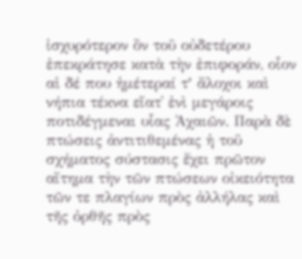ἰσχυρότερον ὂν τοῦ οὐδετέρου ἐπεκράτησε κατὰ τὴν ἐπιφοράν, οἷον αἱ δέ που ἡμέτεραί τʼ ἄλοχοι καὶ νήπια τέκνα εἵατ᾿ ἐνὶ μεγάροις ποτιδέγμεναι υἷας Ἀχαιῶν. Παρὰ δὲ πτώσεις ἀντιτιθεμένας ἡ τοῦ σχήματος σύστασις ἔχει πρῶτον αἴτημα τὴν τῶν πτώσεων οἰκειότητα τῶν τε πλαγίων πρὸς ἀλλήλας καὶ τῆς ὀρθῆς πρὸς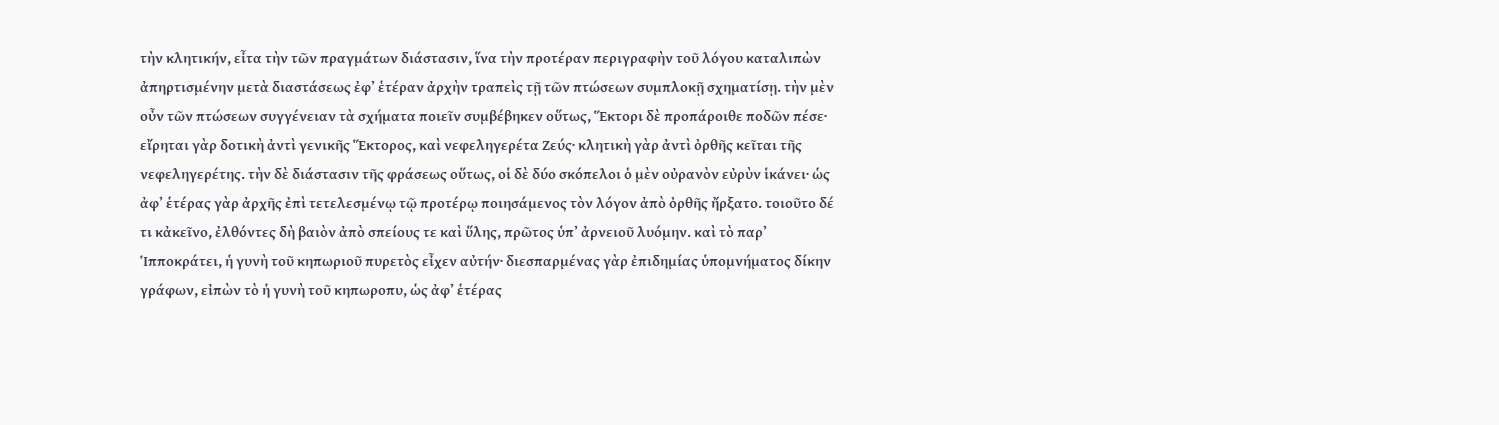τὴν κλητικήν, εἶτα τὴν τῶν πραγμάτων διάστασιν, ἵνα τὴν προτέραν περιγραφὴν τοῦ λόγου καταλιπὼν ἀπηρτισμένην μετὰ διαστάσεως ἐφʼ ἑτέραν ἀρχὴν τραπεὶς τῇ τῶν πτώσεων συμπλοκῇ σχηματίσῃ. τὴν μὲν οὖν τῶν πτώσεων συγγένειαν τὰ σχήματα ποιεῖν συμβέβηκεν οὕτως, Ἕκτορι δὲ προπάροιθε ποδῶν πέσε· εἴρηται γὰρ δοτικὴ ἀντὶ γενικῆς Ἕκτορος, καὶ νεφεληγερέτα Ζεύς· κλητικὴ γὰρ ἀντὶ ὀρθῆς κεῖται τῆς νεφεληγερέτης. τὴν δὲ διάστασιν τῆς φράσεως οὕτως, οἱ δὲ δύο σκόπελοι ὁ μὲν οὐρανὸν εὐρὺν ἱκάνει· ὡς ἀφʼ ἑτέρας γὰρ ἀρχῆς ἐπὶ τετελεσμένῳ τῷ προτέρῳ ποιησάμενος τὸν λόγον ἀπὸ ὀρθῆς ἤρξατο. τοιοῦτο δέ τι κἀκεῖνο, ἐλθόντες δὴ βαιὸν ἀπὸ σπείους τε καὶ ὕλης, πρῶτος ὑπʼ ἀρνειοῦ λυόμην. καὶ τὸ παρʼ Ἱπποκράτει, ἡ γυνὴ τοῦ κηπωριοῦ πυρετὸς εἶχεν αὐτήν· διεσπαρμένας γὰρ ἐπιδημίας ὑπομνήματος δίκην γράφων, εἰπὼν τὸ ἡ γυνὴ τοῦ κηπωροπυ, ὡς ἀφʼ ἑτέρας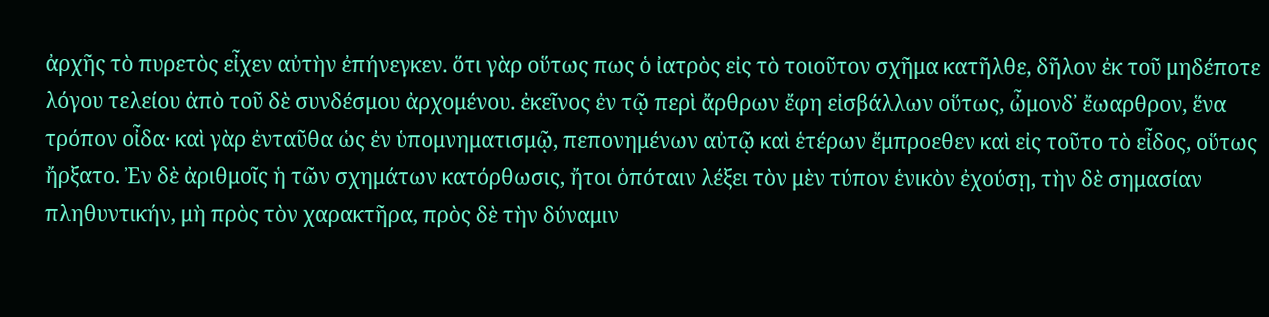ἀρχῆς τὸ πυρετὸς εἶχεν αὐτὴν ἐπήνεγκεν. ὅτι γὰρ οὕτως πως ὁ ἰατρὸς εἰς τὸ τοιοῦτον σχῆμα κατῆλθε, δῆλον ἐκ τοῦ μηδέποτε λόγου τελείου ἀπὸ τοῦ δὲ συνδέσμου ἀρχομένου. ἐκεῖνος ἐν τῷ περὶ ἄρθρων ἔφη εἰσβάλλων οὕτως, ὦμονδ᾿ ἔωαρθρον, ἕνα τρόπον οἶδα· καὶ γὰρ ἐνταῦθα ὡς ἐν ὑπομνηματισμῷ, πεπονημένων αὐτῷ καὶ ἑτέρων ἔμπροεθεν καὶ εἰς τοῦτο τὸ εἶδος, οὕτως ἤρξατο. Ἐν δὲ ἀριθμοῖς ἡ τῶν σχημάτων κατόρθωσις, ἤτοι ὁπόταιν λέξει τὸν μὲν τύπον ἑνικὸν ἐχούσῃ, τὴν δὲ σημασίαν πληθυντικήν, μὴ πρὸς τὸν χαρακτῆρα, πρὸς δὲ τὴν δύναμιν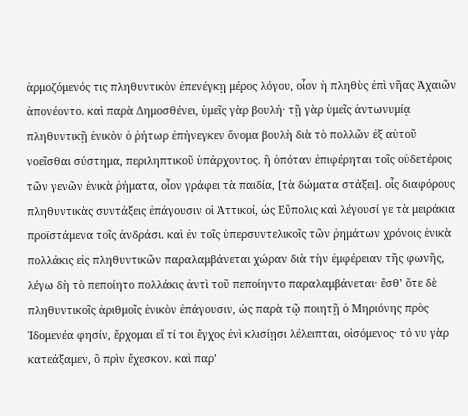ἁρμοζόμενός τις πληθυντικὸν ἐπενέγκῃ μέρος λόγου, οἷον ἡ πληθὺς ἐπὶ νῆας Ἀχαιῶν ἀπονέοντο. καὶ παρὰ Δημοσθένει, ὑμεῖς γὰρ βουλή· τῇ γὰρ ὑμεῖς ἀντωνυμίᾳ πληθυντικῇ ἑνικὸν ὁ ῥήτωρ ἐπήνεγκεν ὄνομα βουλὴ διὰ τὸ πολλῶν ἐξ αὐτοῦ νοεῖσθαι σύστημα, περιληπτικοῦ ὑπάρχοντος. ἢ ὁπόταν ἐπιφέρηται τοῖς οὐδετέροις τῶν γενῶν ἑνικὰ ῥήματα, οἷον γράφει τὰ παιδία, [τὰ δώματα στάξει]. οἷς διαφόρους πληθυντικὰς συντάξεις ἐπάγουσιν οἱ Ἀττικοί, ὡς Εὔπολις καὶ λέγουσί γε τὰ μειράκια προϊστάμενα τοῖς ἀνδράσι. καὶ ἐν τοῖς ὑπερσυντελικοῖς τῶν ῥημάτων χρόνοις ἑνικὰ πολλάκις εἰς πληθυντικῶν παραλαμβάνεται χώραν διὰ τὴν ἐμφέρειαν τῆς φωνῆς, λέγω δὴ τὸ πεποίητο πολλάκις ἀντὶ τοῦ πεποίηντο παραλαμβάνεται· ἔσθʼ ὅτε δὲ πληθυντικοῖς ἀριθμοῖς ἑνικὸν ἐπάγουσιν, ὡς παρὰ τῷ ποιητῇ ὁ Μηριόνης πρὸς Ἰδομενέα φησίν, ἔρχομαι εἴ τί τοι ἔγχος ἐνὶ κλισίῃσι λέλειπται, οἰσόμενος· τό νυ γὰρ κατεάξαμεν, ὃ πρὶν ἔχεσκον. καὶ παρʼ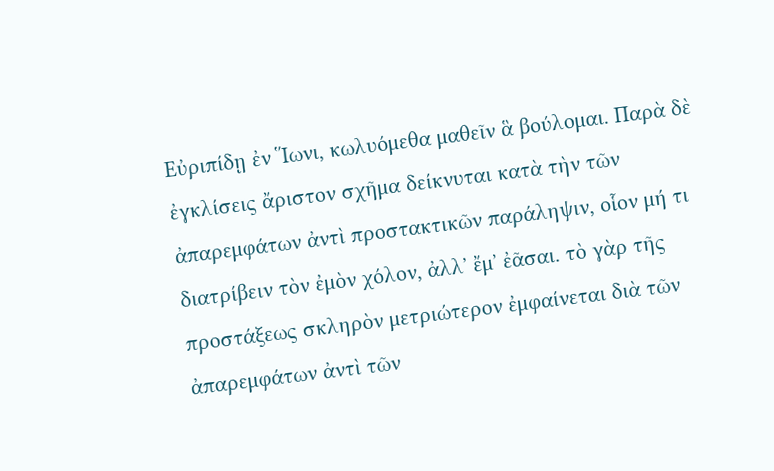Εὐριπίδῃ ἐν Ἵωνι, κωλυόμεθα μαθεῖν ἃ βούλομαι. Παρὰ δὲ ἐγκλίσεις ἄριστον σχῆμα δείκνυται κατὰ τὴν τῶν ἀπαρεμφάτων ἀντὶ προστακτικῶν παράληψιν, οἷον μή τι διατρίβειν τὸν ἐμὸν χόλον, ἀλλʼ ἔμʼ ἐᾶσαι. τὸ γὰρ τῆς προστάξεως σκληρὸν μετριώτερον ἐμφαίνεται διὰ τῶν ἀπαρεμφάτων ἀντὶ τῶν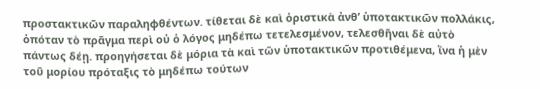προστακτικῶν παραληφθέντων. τίθεται δὲ καὶ ὁριστικὰ ἀνθʼ ὑποτακτικῶν πολλάκις, ὁπόταν τὸ πρᾶγμα περὶ οὐ ὁ λόγος μηδέπω τετελεσμένον, τελεσθῆναι δὲ αὐτὸ πάντως δέῃ. προηγήσεται δὲ μόρια τὰ καὶ τῶν ὑποτακτικῶν προτιθέμενα, ἴνα ἡ μὲν τοῦ μορίου πρόταξις τὸ μηδέπω τούτων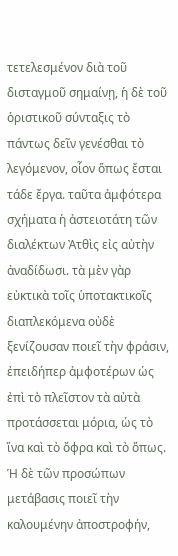τετελεσμένον διὰ τοῦ δισταγμοῦ σημαίνῃ, ἡ δὲ τοῦ ὁριστικοῦ σύνταξις τὸ πάντως δεῖν γενέσθαι τὸ λεγόμενον, οἷον ὅπως ἔσται τάδε ἔργα. ταῦτα ἀμφότερα σχήματα ἡ ἀστειοτάτη τῶν διαλέκτων Ἀτθὶς εἰς αὐτὴν ἀναδίδωσι. τὰ μὲν γὰρ εὐκτικὰ τοῖς ὑποτακτικοῖς διαπλεκόμενα οὐδὲ ξενίζουσαν ποιεῖ τὴν φράσιν, ἐπειδήπερ ἀμφοτέρων ὡς ἐπὶ τὸ πλεῖστον τὰ αὐτὰ προτάσσεται μόρια, ὡς τὸ ἵνα καὶ τὸ ὄφρα καὶ τὸ ὅπως. Ἡ δὲ τῶν προσώπων μετάβασις ποιεῖ τὴν καλουμένην ἀποστροφήν,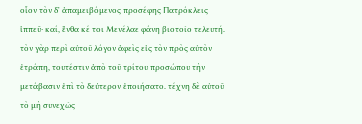οἷον τὸν δʼ ἀπαμειβόμενος προσέφης Πατρόκλεις ἱππεῦ· καί, ἔνθα κέ τοι Μενέλαε φάνη βιοτοῖο τελευτή. τὸν γὰρ περὶ αὐτοῦ λόγον ἀφεὶς εἰς τὸν πρὸς αὐτὸν ἐτράπη, τουτέστιν ἀπὸ τοῦ τρίτου προσώπου τὴν μετάβασιν ἐπὶ τὸ δεύτερον ἐποιήσατο. τέχνη δὲ αὐτοῦ τὸ μὴ συνεχῶς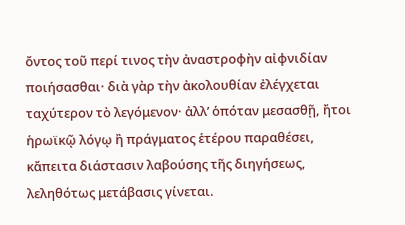ὄντος τοῦ περί τινος τὴν ἀναστροφὴν αἰφνιδίαν ποιήσασθαι· διὰ γὰρ τὴν ἀκολουθίαν ἐλέγχεται ταχύτερον τὸ λεγόμενον· ἀλλʼ ὁπόταν μεσασθῇ, ἤτοι ἡρωϊκῷ λόγῳ ἢ πράγματος ἑτέρου παραθέσει, κἄπειτα διάστασιν λαβούσης τῆς διηγήσεως, λεληθότως μετάβασις γίνεται.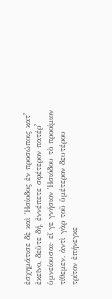ἐσχημάτισε δὲ καὶ Ἡσίοδος ἐν προσώποις κατʼ ἐκεῖνο, δεῦτε δή, ἐννέπετε σφέτερον πατέρʼ ὑμνείουσαι· εἴ γε γνήσιον Ἡσιόδου τὸ προοίμιον τίθεμεν. ἀντὶ γὰρ τοῦ ὑμέτερον δευτέρου τρίτον ἐπήνεγκε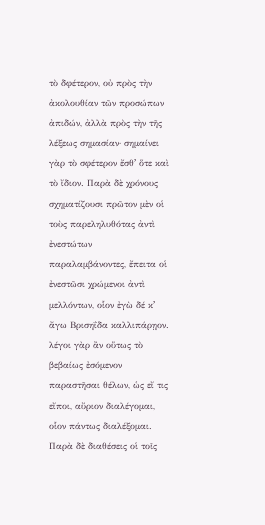τὸ δφέτερον, οὐ πρὸς τὴν ἀκολουθίαν τῶν προσώπων ἀπιδών, ἀλλὰ πρὸς τὴν τῆς λέξεως σημασίαν· σημαίνει γὰρ τὸ σφέτερον ἔσθʼ ὅτε καὶ τὸ ἴδιον. Παρὰ δὲ χρόνους σχηματίζουσι πρῶτον μὲν οἱ τοὺς παρεληλυθότας ἀντὶ ἐνεστώτων παραλαμβάνοντες, ἔπειτα οἱ ἐνεστῶσι χρώμενοι ἀντὶ μελλόντων, οἷον ἐγὼ δέ κʼ ἄγω Βρισηΐδα καλλιπάρῃον. λέγοι γὰρ ἂν οὕτως τὸ βεβαίως ἐσόμενον παραστῆσαι θέλων, ὡς εἴ τις εἴποι, αὔριον διαλέγομαι, οἷον πάντως διαλέξομαι. Παρὰ δὲ διαθέσεις οἱ τοῖς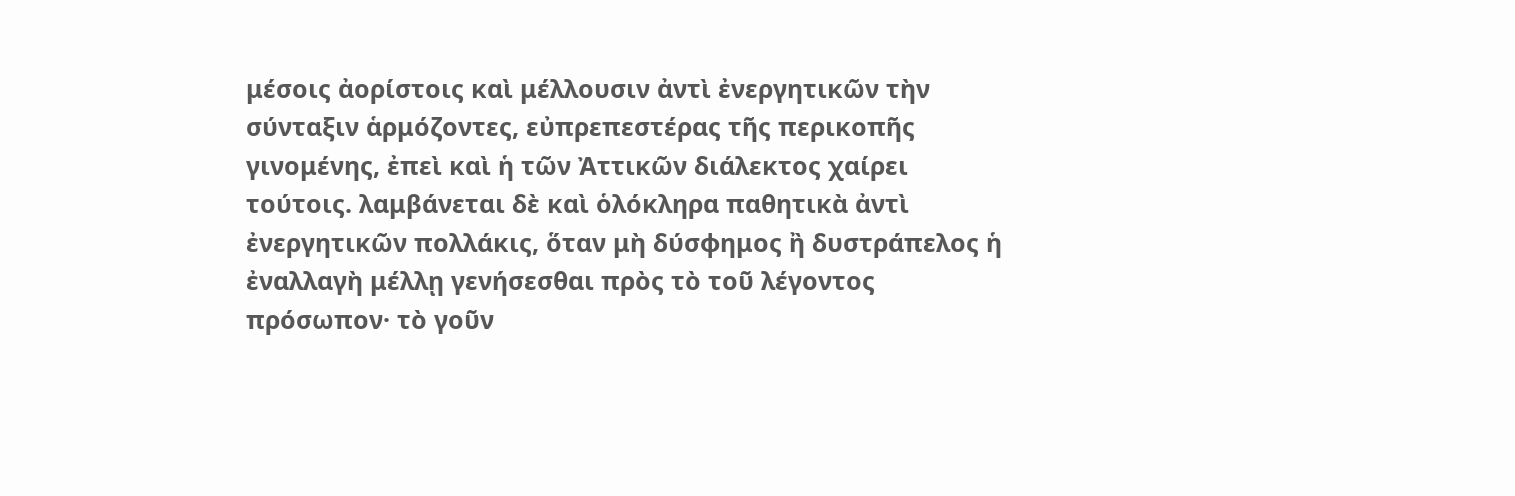μέσοις ἀορίστοις καὶ μέλλουσιν ἀντὶ ἐνεργητικῶν τὴν σύνταξιν ἁρμόζοντες, εὐπρεπεστέρας τῆς περικοπῆς γινομένης, ἐπεὶ καὶ ἡ τῶν Ἀττικῶν διάλεκτος χαίρει τούτοις. λαμβάνεται δὲ καὶ ὁλόκληρα παθητικὰ ἀντὶ ἐνεργητικῶν πολλάκις, ὅταν μὴ δύσφημος ἢ δυστράπελος ἡ ἐναλλαγὴ μέλλῃ γενήσεσθαι πρὸς τὸ τοῦ λέγοντος πρόσωπον· τὸ γοῦν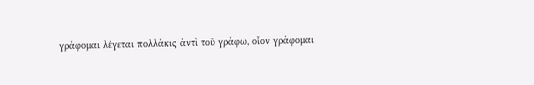γράφομαι λέγεται πολλάκις ἀντὶ τοῦ γράφω, οἷον γράφομαι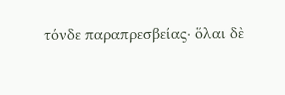τόνδε παραπρεσβείας· ὅλαι δὲ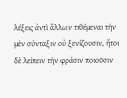λέξεις ἀντὶ ἄλλων τιθέμεναι τὴν μὲν σύνταξιν οὐ ξενίζουσιν, ἤτοι δὲ λείπειν τὴν φράσιν ποιοῦσιν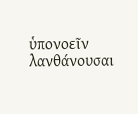ὑπονοεῖν λανθάνουσαι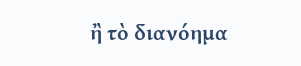ἢ τὸ διανόημα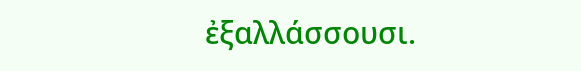ἐξαλλάσσουσι.